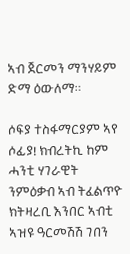ኣብ ጀርመን ማንሃይም ድማ ዕውለማ።

ሶፍያ ተስፋማርያም ኣየ ሶፊያ! ክብረትኪ ከም ሓንቲ ሃገራዊት ንምዕቃብ ኣብ ትፈልጥዮ ክትዛረቢ እንበር ኣብቲ ኣዝዩ ዓርመሽሽ ገበን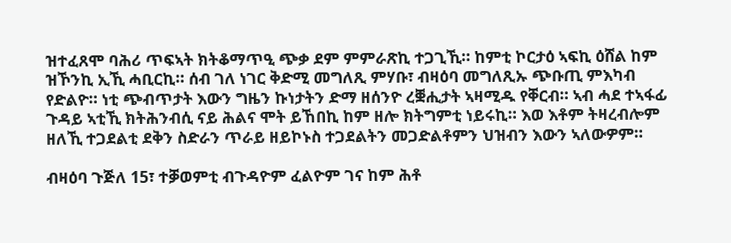ዝተፈጸሞ ባሕሪ ጥፍኣት ክትቆማጥዒ ጭቃ ደም ምምራጽኪ ተጋጊኺ። ከምቲ ኮርታዕ ኣፍኪ ዕሸል ከም ዝኾንኪ ኢኺ ሓቢርኪ። ሰብ ገለ ነገር ቅድሚ መግለጺ ምሃቡ፣ ብዛዕባ መግለጺኡ ጭቡጢ ምእካብ የድልዮ። ነቲ ጭብጥታት እውን ግዜን ኩነታትን ድማ ዘሰንዮ ረቛሒታት ኣዛሚዱ የቐርብ። ኣብ ሓደ ተኣፋፊ ጉዳይ ኣቲኺ ክትሕንብሲ ናይ ሕልና ሞት ይኸበኪ ከም ዘሎ ክትግምቲ ነይሩኪ። እወ እቶም ትዛረብሎም ዘለኺ ተጋደልቲ ደቅን ስድራን ጥራይ ዘይኮኑስ ተጋደልትን መጋድልቶምን ህዝብን እውን ኣለውዎም።

ብዛዕባ ጉጅለ 15፣ ተቓወምቲ ብጉዳዮም ፈልዮም ገና ከም ሕቶ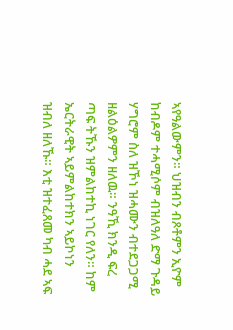ኣየዓልውምን። ህዝብን ብጾቶምን ኢዮም ከብዶም ተሓሚሶም ብዝለዓለ ድማ ጉዳይ ሃግሮም ስለ ዝኾነ ዝሓሙን ብተደጋጋሚ ዘልዕልዎምን ዘለዉ። ንዓኺ ክንዲ ፍረ ጣፍ ትኹን ዝምልከተኪ ነገር የለን። ከም ኤርትራዊት ኣይምልከተክን ኣይኮነን ዝብለ ዘለኹ። እቲ ዝተፈጸመ ካብ ሓደ ኣፍ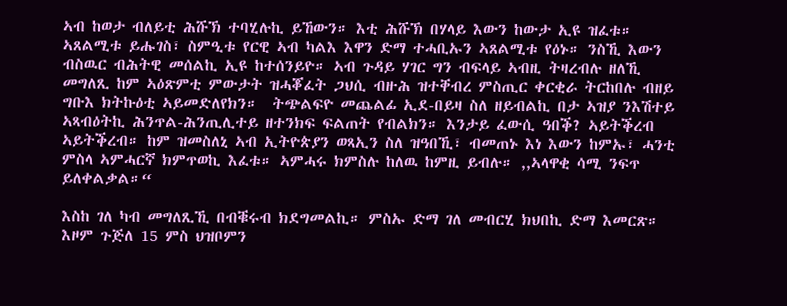ኣብ ከወታ ብለይቲ ሕሹኽ ተባሂሉኪ ይኸውን። እቲ ሕሹኽ በሃላይ እውን ከውታ ኢዩ ዝፈቱ። ኣጸልሚቱ ይሑገስ፣ ስምዒቱ የርዊ ኣብ ካልእ እዋን ድማ ተሓቢኡን ኣጸልሚቱ የዕኑ። ንስኺ እውን ብስዉር ብሕትዊ መሰልኪ ኢዩ ከተሰንይዮ። ኣብ ጉዳይ ሃገር ግን ብፍላይ ኣብዚ ትዛረብሉ ዘለኺ መግለጺ ከም ኣዕጽምቲ ምውታት ዝሓቖፈት ጋህሲ ብዙሕ ዝተቐብረ ምስጢር ቀርቂራ ትርከበሉ ብዘይ ግቡእ ክትኩዕቲ ኣይመድለየክን።  ትጭልፍዮ መጨልፊ ኢደ-በይዛ ስለ ዘይብልኪ በታ ኣዝያ ንእሽተይ ኣጻብዕትኪ ሕንጥል-ሕንጢሊተይ ዘተንክፍ ፍልጠት የብልክን። እንታይ ፈውሲ ዓበቕ? ኣይትቕረብ ኣይትቕረብ። ከም ዝመስለኒ ኣብ ኢትዮጵያን ወጻኢን ስለ ዝዓበኺ፣ ብመጠኑ እነ እውን ከምኡ፣ ሓንቲ ምስላ ኣምሓርኛ ክምጥወኪ እፈቱ። ኣምሓሩ ክምስሉ ከለዉ ከምዚ ይብሉ። ,,ኣላዋቂ ሳሚ ንፍጥ ይለቀልቃል።“

እስከ ገለ ካብ መግለጺኺ በብቑሩብ ክደግመልኪ። ምስኡ ድማ ገለ መብርሂ ክህበኪ ድማ እመርጽ። እዞም ጉጅለ 15 ምስ ህዝቦምን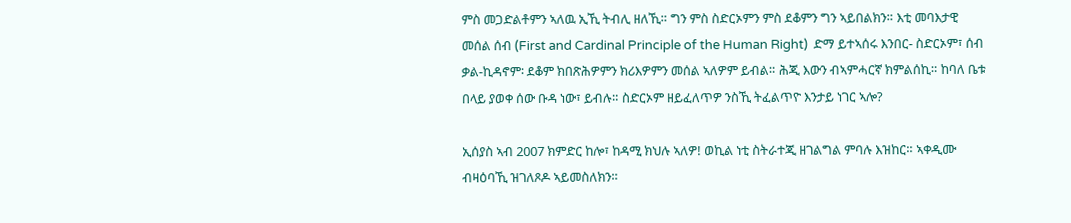ምስ መጋድልቶምን ኣለዉ ኢኺ ትብሊ ዘለኺ። ግን ምስ ስድርኦምን ምስ ደቆምን ግን ኣይበልክን። እቲ መባእታዊ መሰል ሰብ (First and Cardinal Principle of the Human Right)  ድማ ይተኣሰሩ እንበር- ስድርኦም፣ ሰብ ቃል-ኪዳኖም፡ ደቆም ክበጽሕዎምን ክሪእዎምን መሰል ኣለዎም ይብል። ሕጂ እውን ብኣምሓርኛ ክምልሰኪ። ከባለ ቤቱ በላይ ያወቀ ሰው ቡዳ ነው፣ ይብሉ። ስድርኦም ዘይፈለጥዎ ንስኺ ትፈልጥዮ እንታይ ነገር ኣሎ?

ኢሰያስ ኣብ 2007 ክምድር ከሎ፣ ከዳሚ ክህሉ ኣለዎ! ወኪል ነቲ ስትራተጂ ዘገልግል ምባሉ እዝከር። ኣቀዲሙ ብዛዕባኺ ዝገለጾዶ ኣይመስለክን።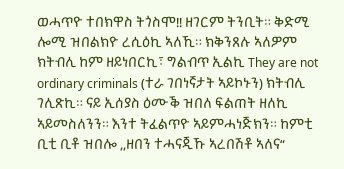ወሓጥዮ ተበክዋስ ትጎስሞ!! ዘገርም ትንቢት። ቅድሚ ሎሚ ዝበልክዮ ረሲዕኪ ኣለኺ። ክቅንጸሉ ኣለዎም ክትብሊ ከም ዘይነበርኪ፣ ግልብጥ ኢልኪ They are not ordinary criminals (ተራ ገበነኛታት ኣይኮኑን) ክትብሊ ገሊጽኪ። ናይ ኢሰያስ ዕሙቕ ዝበለ ፍልጠት ዘለኪ ኣይመስለንን። እንተ ትፈልጥዮ ኣይምሓነጅክን። ከምቲ ቢቲ ቢቶ ዝበሎ ,,ዘበን ተሓናጂኹ ኣረበሽቶ ኣለና“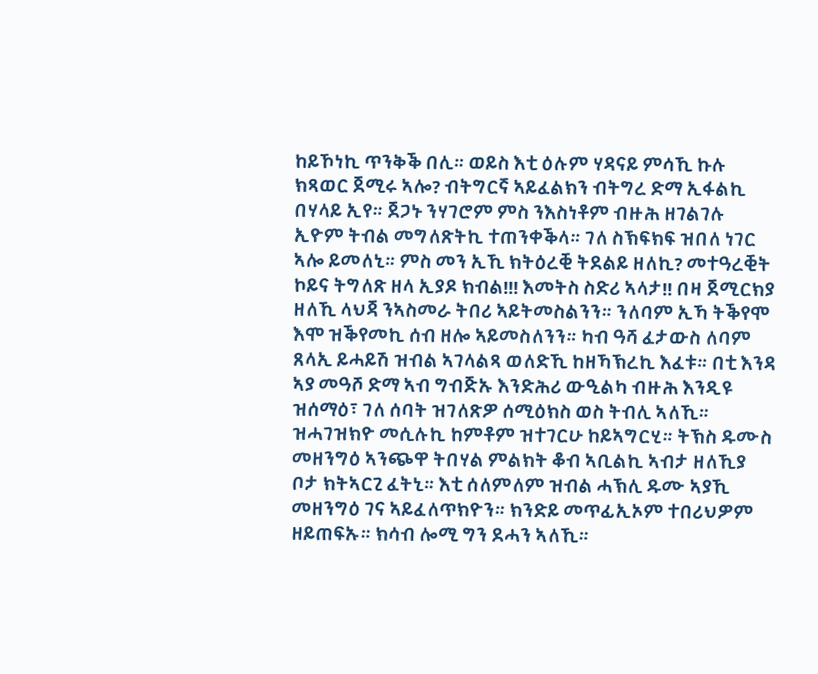ከይኾነኪ ጥንቅቕ በሊ። ወይስ እቲ ዕሉም ሃዳናይ ምሳኺ ኩሉ ክጻወር ጀሚሩ ኣሎ? ብትግርኛ ኣይፈልክን ብትግረ ድማ ኢፋልኪ በሃላይ ኢየ። ጀጋኑ ንሃገሮም ምስ ንእስነቶም ብዙሕ ዘገልገሉ ኢዮም ትብል መግለጽትኪ ተጠንቀቕላ። ገለ ስኽፍክፍ ዝበለ ነገር ኣሎ ይመለኒ። ምስ መን ኢኺ ክትዕረቒ ትደልይ ዘለኪ? መተዓረቒት ኮይና ትግለጽ ዘላ ኢያዶ ክብል!!! እመትስ ስድሪ ኣላታ!! በዛ ጀሚርክያ ዘለኺ ላህጃ ንኣስመራ ትበሪ ኣይትመስልንን። ንለባም ኢኻ ትቕየሞ እሞ ዝቕየመኪ ሰብ ዘሎ ኣይመስለንን። ካብ ዓሻ ፈታውስ ለባም ጸላኢ ይሓይሽ ዝብል ኣገላልጻ ወለድኺ ከዘኻኽረኪ እፈቱ። በቲ እንዳ ኣያ መዓሾ ድማ ኣብ ግብጅኡ እንድሕሪ ውዒልካ ብዙሕ እንዲዩ ዝሰማዕ፣ ገለ ሰባት ዝገለጽዎ ሰሚዕክስ ወስ ትብሊ ኣለኺ። ዝሓገዝክዮ መሲሉኪ ከምቶም ዝተገርሁ ከይኣግርሂ። ትኽስ ዱሙስ መዘንግዕ ኣንጭዋ ትበሃል ምልክት ቆብ ኣቢልኪ ኣብታ ዘለኺያ ቦታ ክትኣርጊ ፈትኒ። እቲ ሰለምለም ዝብል ሓኽሊ ዱሙ ኣያኺ መዘንግዕ ገና ኣይፈለጥክዮን። ክንድይ መጥፊኢኦም ተበሪህዎም ዘይጠፍኡ። ክሳብ ሎሚ ግን ደሓን ኣለኺ።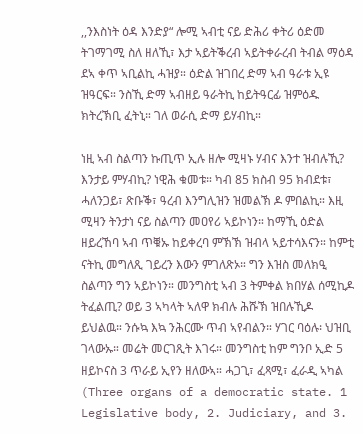,,ንእስነት ዕዳ እንድያ“ ሎሚ ኣብቲ ናይ ድሕሪ ቀትሪ ዕድመ ትገማገሚ ስለ ዘለኺ፣ እታ ኣይትቕረብ ኣይትቀራረብ ትብል ማዕዳ ደኣ ቀጥ ኣቢልኪ ሓዝያ። ዕድል ዝገበረ ድማ ኣብ ዓራቱ ኢዩ ዝዓርፍ። ንስኺ ድማ ኣብዘይ ዓራትኪ ከይትዓርፊ ዝምዕዱ ክትረኽቢ ፈትኒ። ገለ ወራሲ ድማ ይሃብኪ።

ነዚ ኣብ ስልጣን ኩጢጥ ኢሉ ዘሎ ሚዛኑ ሃብና እንተ ዝብሉኺ? እንታይ ምሃብኪ? ነዊሕ ቁመቱ። ካብ 85 ክስብ 95 ክብደቱ፣ ሓለንጋይ፣ ጽቡቕ፣ ዓረብ እንግሊዝን ዝመልኽ ዶ ምበልኪ። እዚ ሚዛን ትንታነ ናይ ስልጣን መዐየሪ ኣይኮነን። ከማኺ ዕድል ዘይረኸባ ኣብ ጥቑኡ ከይቀረባ ምኽኽ ዝብላ ኣይተሳእናን። ከምቲ ናትኪ መግለጺ ገይረን እውን ምገለጽኦ። ግን እዝስ መለክዒ ስልጣን ግን ኣይኮነን። መንግስቲ ኣብ 3 ትምቀል ክበሃል ሰሚኪዶ ትፈልጢ? ወይ 3 ኣካላት ኣለዋ ክብሉ ሕሹኽ ዝበሉኺዶ ይህልዉ። ንሱኳ እኳ ንሕርሙ ጥብ ኣየብልን። ሃገር ባዕሉ፡ ህዝቢ ገላውኡ። መሬት መርገጺት እገሩ። መንግስቲ ከም ግንቦ ኢድ 5 ዘይኮናስ 3 ጥራይ ኢየን ዘለውኣ። ሓጋጊ፣ ፈጻሚ፣ ፈራዲ ኣካል (Three organs of a democratic state. 1 Legislative body, 2. Judiciary, and 3.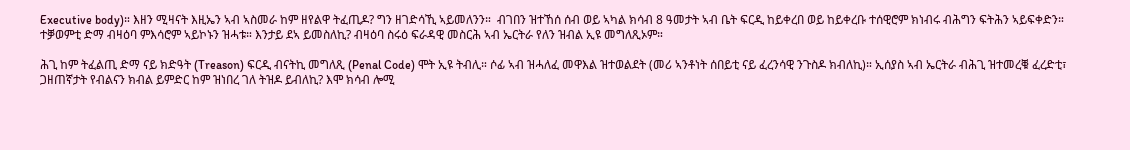Executive body)። እዘን ሚዛናት እዚኤን ኣብ ኣስመራ ከም ዘየልዋ ትፈጢዶ? ግን ዘገድሳኺ ኣይመለንን።  ብገበን ዝተኸሰ ሰብ ወይ ኣካል ክሳብ 8 ዓመታት ኣብ ቤት ፍርዲ ከይቀረበ ወይ ከይቀረቡ ተሰዊሮም ክነብሩ ብሕግን ፍትሕን ኣይፍቀድን። ተቓወምቲ ድማ ብዛዕባ ምእሳሮም ኣይኮኑን ዝሓቱ። እንታይ ደኣ ይመስለኪ? ብዛዕባ ስሩዕ ፍራዳዊ መስርሕ ኣብ ኤርትራ የለን ዝብል ኢዩ መግለጺኦም።

ሕጊ ከም ትፈልጢ ድማ ናይ ክድዓት (Treason) ፍርዲ ብናትኪ መግለጺ (Penal Code) ሞት ኢዩ ትብሊ። ሶፊ ኣብ ዝሓለፈ መዋእል ዝተወልደት (መሪ ኣንቶነት ሰበይቲ ናይ ፈረንሳዊ ንጉስዶ ክብለኪ)። ኢሰያስ ኣብ ኤርትራ ብሕጊ ዝተመረቑ ፈረድቲ፣ ጋዘጠኛታት የብልናን ክብል ይምድር ከም ዝነበረ ገለ ትዝዶ ይብለኪ? እሞ ክሳብ ሎሚ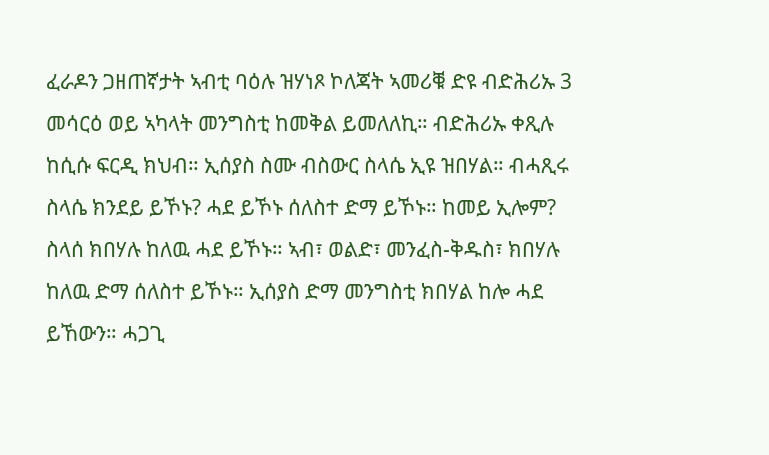ፈራዶን ጋዘጠኛታት ኣብቲ ባዕሉ ዝሃነጾ ኮለጃት ኣመሪቑ ድዩ ብድሕሪኡ 3 መሳርዕ ወይ ኣካላት መንግስቲ ከመቅል ይመለለኪ። ብድሕሪኡ ቀጺሉ ከሲሱ ፍርዲ ክህብ። ኢሰያስ ስሙ ብስውር ስላሴ ኢዩ ዝበሃል። ብሓጺሩ ስላሴ ክንደይ ይኾኑ? ሓደ ይኾኑ ሰለስተ ድማ ይኾኑ። ከመይ ኢሎም? ስላሰ ክበሃሉ ከለዉ ሓደ ይኾኑ። ኣብ፣ ወልድ፣ መንፈስ-ቅዱስ፣ ክበሃሉ ከለዉ ድማ ሰለስተ ይኾኑ። ኢሰያስ ድማ መንግስቲ ክበሃል ከሎ ሓደ ይኸውን። ሓጋጊ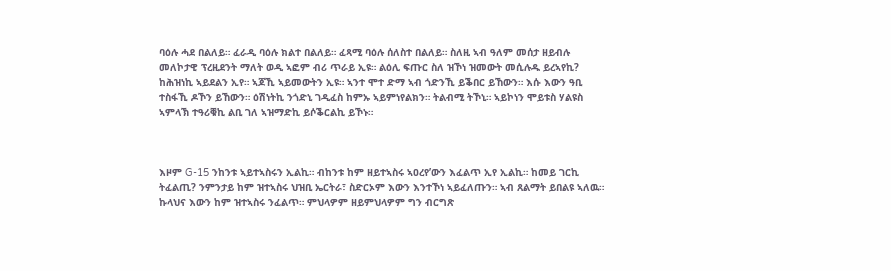ባዕሉ ሓደ በልለይ። ፈራዲ ባዕሉ ክልተ በልለይ። ፈጻሚ ባዕሉ ሰለስተ በልለይ። ስለዚ ኣብ ዓለም መሰታ ዘይብሉ መለኮታዊ ፕረዚደንት ማለት ወዲ ኣፎም ብሪ ጥራይ ኢዩ። ልዕሊ ፍጡር ስለ ዝኾነ ዝመውት መሲሉዱ ይረኣየኪ? ከሕዝነኪ ኣይደልን ኢየ። ኣጆኺ ኣይመውትን ኢዩ። ኣንተ ሞተ ድማ ኣብ ጎድንኺ ይቕበር ይኸውን። እሱ እውን ዓቢ ተስፋኺ ዶኾን ይኸውን። ዕሽነትኪ ንጎድኒ ገዲፈስ ከምኡ ኣይምነየልክን። ትልብሚ ትኾኒ። ኣይኮነን ሞይቱስ ሃልዩስ ኣምላኽ ተዓሪቑኪ ልቢ ገለ ኣዝማድኪ ይሶቕርልኪ ይኾኑ።



እዞም G-15 ንከንቱ ኣይተኣስሩን ኢልኪ። ብከንቱ ከም ዘይተኣስሩ ኣዐረየ’ውን እፈልጥ ኢየ ኢልኪ። ከመይ ገርኪ ትፈልጢ? ንምንታይ ከም ዝተኣስሩ ህዝቢ ኤርትራ፣ ስድርኦም እውን እንተኾነ ኣይፈለጡን። ኣብ ጸልማት ይበልዩ ኣለዉ። ኩላህና እውን ከም ዝተኣስሩ ንፈልጥ። ምህላዎም ዘይምህላዎም ግን ብርግጽ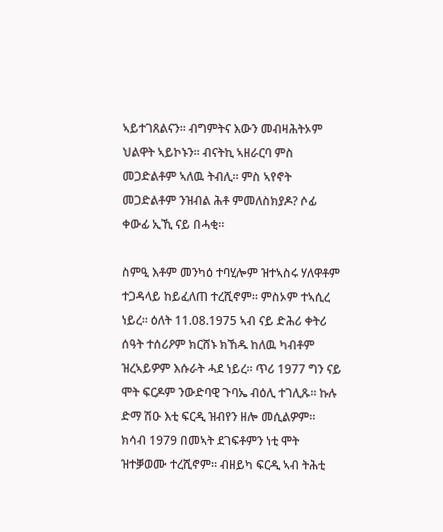ኣይተገጸልናን። ብግምትና እውን መብዛሕትኦም ህልዋት ኣይኮኑን። ብናትኪ ኣዘራርባ ምስ መጋድልቶም ኣለዉ ትብሊ። ምስ ኣየኖት መጋድልቶም ንዝብል ሕቶ ምመለስክያዶ? ሶፊ ቀውፊ ኢኺ ናይ በሓቂ።

ስምዒ እቶም መንካዕ ተባሂሎም ዝተኣስሩ ሃለዋቶም ተጋዳላይ ከይፈለጠ ተረሺኖም። ምስኦም ተኣሲረ ነይረ። ዕለት 11.08.1975 ኣብ ናይ ድሕሪ ቀትሪ ሰዓት ተሰሪዖም ክርሸኑ ክኸዱ ከለዉ ካብቶም ዝረኣይዎም እሱራት ሓደ ነይረ። ጥሪ 1977 ግን ናይ  ሞት ፍርዶም ንውድባዊ ጉባኤ ብዕሊ ተገሊጹ። ኩሉ ድማ ሽዑ እቲ ፍርዲ ዝብየን ዘሎ መሲልዎም። ክሳብ 1979 በመኣት ደገፍቶምን ነቲ ሞት ዝተቓወሙ ተረሺኖም። ብዘይካ ፍርዲ ኣብ ትሕቲ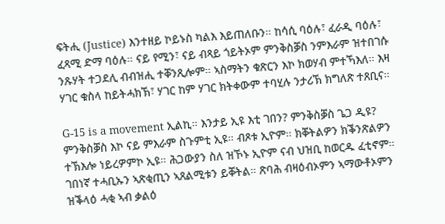ፍትሒ (Justice) እንተዘይ ኮይኑስ ካልእ እይጠለቡን። ከሳሲ ባዕሉ፣ ፈራዲ ባዕሉ፣ ፈጻሚ ድማ ባዕሉ። ናይ የሚን፣ ናይ ብጻይ ጎይትኦም ምንቅስቓስ ንምእራም ዝተበገሱ ንጹሃት ተጋደሊ ብብዝሒ ተቐንጺሎም። ኣስማትን ቁጽርን እኮ ክወሃብ ምተኻእለ። እዛ ሃገር ቁስላ ከይትሓክኽ፣ ሃገር ከም ሃገር ክትቀውም ተባሂሉ ንታሪኽ ክግለጽ ተጸቢና።

G-15 is a movement ኢልኪ። እንታይ ኢዩ እቲ ገበን? ምንቅስቓስ ጌጋ ዲዩ? ምንቅስቓስ እኮ ናይ ምእራም ስጉምቲ ኢዩ። ብጾቱ ኢዮም። ክቐትልዎን ክቕንጽልዎን ተኽእሎ ነይረዎምኮ ኢዩ። ሕጋውያን ስለ ዝኾኑ ኢዮም ናብ ህዝቢ ከወርዱ ፈቲኖም። ገበነኛ ተሓቢኡን ኣጽቂጢን ኣጸልሚቱን ይቐትል። ጽባሕ ብዛዕብኦምን ኣማውቶኦምን ዝቕላዕ ሓቂ ኣብ ቃልዕ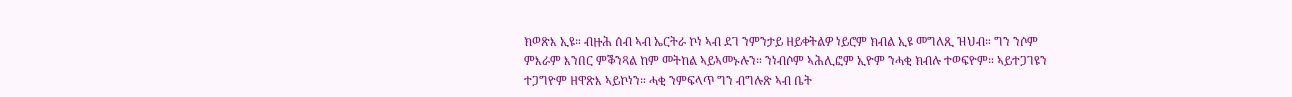ክወጽእ ኢዩ። ብዙሕ ሰብ ኣብ ኤርትራ ኮነ ኣብ ደገ ንምንታይ ዘይቀትልዎ ነይሮም ክብል ኢዩ መግለጺ ዝህብ። ግን ንሶም ምእራም እንበር ምቕንጻል ከም መትከል ኣይኣመኑሉን። ንነብሶም ኣሕሊፎም ኢዮም ንሓቂ ክብሉ ተወፍዮም። ኣይተጋገዩን ተጋግዮም ዘዋጽእ ኣይኮነን። ሓቂ ንምፍላጥ ግን ብግሉጽ ኣብ ቤት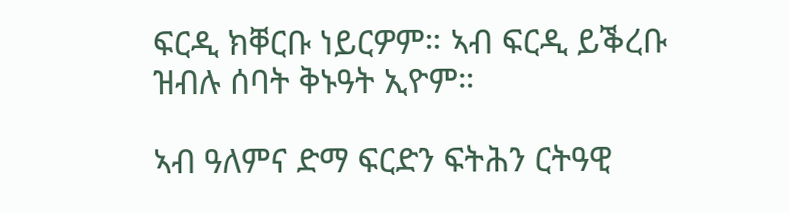ፍርዲ ክቐርቡ ነይርዎም። ኣብ ፍርዲ ይቕረቡ ዝብሉ ሰባት ቅኑዓት ኢዮም።

ኣብ ዓለምና ድማ ፍርድን ፍትሕን ርትዓዊ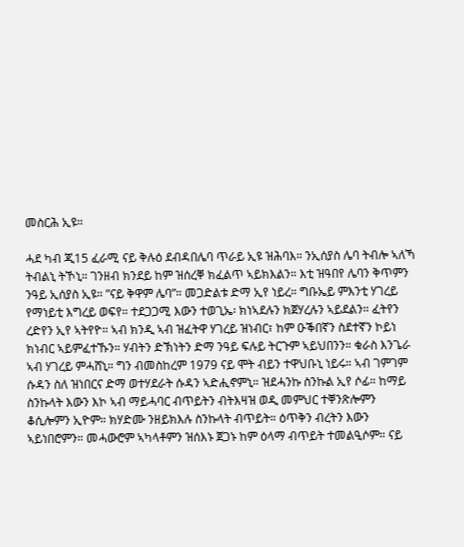መስርሕ ኢዩ።

ሓደ ካብ ጂ15 ፈራሚ ናይ ቅሉዕ ደብዳበሌባ ጥራይ ኢዩ ዝሕባእ። ንኢሰያስ ሌባ ትብሎ ኣለኻ ትብልኒ ትኾኒ። ገንዘብ ክንደይ ከም ዝሰረቐ ክፈልጥ ኣይክእልን። እቲ ዝዓበየ ሌባን ቅጥምን ንዓይ ኢሰያስ ኢዩ። ”ናይ ቅዋም ሌባ”። መጋድልቱ ድማ ኢየ ነይረ። ግቡኤይ ምእንቲ ሃገረይ የማነይቲ እግረይ ወፍየ። ተደጋጋሚ እውን ተወጊኤ፡ ክነኣደሉን ክጀሃረሉን ኣይደልን። ፈትየን ረድየን ኢየ ኣትየዮ። ኣብ ክንዲ ኣብ ዝፈትዋ ሃገረይ ዝነብር፣ ከም ዑቕበኛን ስደተኛን ኮይነ ክነብር ኣይምፈተኹን። ሃብትን ድኽነትን ድማ ንዓይ ፍሉይ ትርጉም ኣይህበንን። ቁራስ እንጌራ ኣብ ሃገረይ ምሓሸኒ። ግን ብመስከረም 1979 ናይ ሞት ብይን ተዋህቡኒ ነይሩ። ኣብ ገምገም ሱዳን ስለ ዝነበርና ድማ ወተሃደራት ሱዳን ኣድሒኖምኒ። ዝደሓንኩ ስንኩል ኢየ ሶፊ። ከማይ ስንኩላት እውን እኮ ኣብ ማይሓባር ብጥይትን ብትእዛዝ ወዲ መምህር ተቐንጽሎምን ቆሲሎምን ኢዮም። ክሃድሙ ንዘይክእሉ ስንኩላት ብጥይት። ዕጥቅን ብረትን እውን ኣይነበሮምን። መሓውሮም ኣካላቶምን ዝሰእኑ ጀጋኑ ከም ዕላማ ብጥይት ተመልዒሶም። ናይ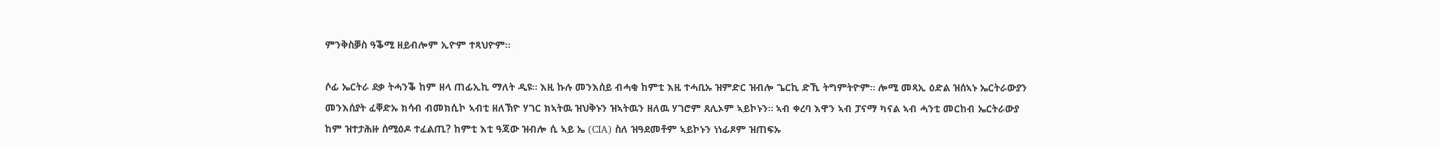ምንቅስቓስ ዓቕሚ ዘይብሎም ኢዮም ተጻህዮም።

ሶፊ ኤርትራ ደቃ ትሓንቕ ከም ዘላ ጠፊኢኪ ማለት ዲዩ። እዚ ኩሉ መንእሰይ ብሓቂ ከምቲ እዚ ተሓቢኡ ዝምድር ዝብሎ ጌርኪ ድኺ ትግምትዮም። ሎሚ መጻኢ ዕድል ዝሰኣኑ ኤርትራውያን መንእሰያት ፈቐድኡ ክሳብ ብመክሲኮ ኣብቲ ዘለኽዮ ሃገር ክኣትዉ ዝህቅኑን ዝኣትዉን ዘለዉ ሃገሮም ጸሊኦም ኣይኮኑን። ኣብ ቀረባ እዋን ኣብ ፓናማ ካናል ኣብ ሓንቲ መርከብ ኤርትራውያ ከም ዝተታሕዙ ሰሚዕዶ ተፈልጢ? ከምቲ እቲ ዓጃው ዝብሎ ሲ ኣይ ኤ (CIA) ስለ ዝዓደመቶም ኣይኮኑን ነነፊጾም ዝጠፍኡ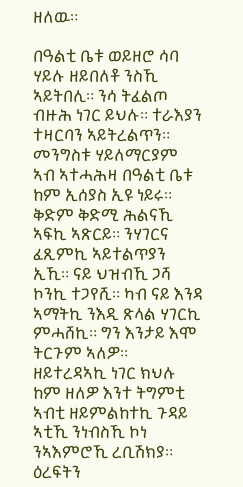ዘለዉ።

በዓልቲ ቤቱ ወይዘሮ ሳባ ሃይሉ ዘይበለቶ ንስኺ ኣይትበሊ። ንሳ ትፈልጦ ብዙሕ ነገር ይህሉ። ተራእያን ተዛርባን ኣይትረልጥን። መንግስቱ ሃይለማርያም ኣብ ኣተሓሕዛ በዓልቲ ቤቱ ከም ኢሰያስ ኢዩ ነይሩ። ቅድም ቅድሚ ሕልናኺ ኣፍኪ ኣጽርይ። ንሃገርና ፈጺምኪ ኣይተልጥያን ኢኺ። ናይ ህዝብኺ ጋሻ ኮንኪ ተጋየሺ። ካብ ናይ እንዳ ኣማትኪ ንእዲ ጽላል ሃገርኪ ምሓሸኪ። ግን እንታይ እሞ ትርጉም ኣለዎ። ዘይተረዳኣኪ ነገር ክህሉ ከም ዘለዎ እንተ ትግምቲ ኣብቲ ዘይምልከተኪ ጉዳይ ኣቲኺ ንነብስኺ ኮነ ንኣእምሮኺ ረቢሽክያ። ዕረፍትን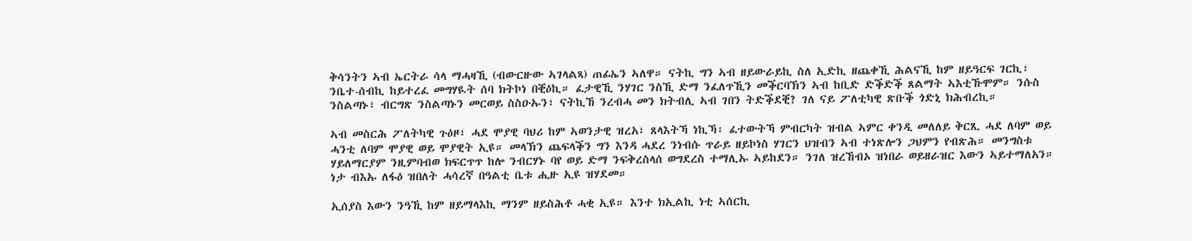ቅሳንትን ኣብ ኤርትራ ሳላ ማሓዛኺ (ብውርዙው ኣገላልጻ) ጠፊኤን ኣለዋ። ናትኪ ግን ኣብ ዘይውራይኪ ስለ ኢድኪ ዘጨቀኺ ሕልናኺ ከም ዘይዓርፍ ገርኪ፣ ንቤተ-ሰብኪ ከይተረፈ መግሃዪት ሰባ ክትኮነ በቒዕኪ። ፈታዊኺ ንሃገር ንስኺ ድማ ንፈለጥኺን መቕርባኽን ኣብ ከቢድ ድቕድቕ ጸልማት ኣእቲኹሞም። ንሱስ ንስልጣኑ፣ ብርግጽ ንስልጣኑን መርወይ ስስዑኡን፣ ናትኪኸ ንረብሓ መን ክትብሊ ኣብ ገበን ትድቕደቒ? ገለ ናይ ፖለቲካዊ ጽቡቕ ጎድኒ ክሕብረኪ።

ኣብ መስርሕ ፖለትካዊ ጉዕዞ፣ ሓደ ሞያዊ ባህሪ ከም ኣወንታዊ ዝረአ፣ ጸላእትኻ ነኪኻ፡ ፈተውትኻ ምብርካት ዝብል ኣምር ቀንዲ መለለይ ቅርጺ ሓደ ለባም ወይ ሓንቲ ለባም ሞያዊ ወይ ሞያዊት ኢዩ። መላኽን ጨፍላቕን ግን እንዳ ሓደረ ንነብሱ ጥራይ ዘይኮነስ ሃገርን ህዝብን ኣብ ተነጽሎን ጋህምን የብጽሕ። መንግስቱ ሃይለማርያም ንዚምባብወ ክፍርጥጥ ከሎ ንብርሃኑ ባየ ወይ ድማ ንፍቅረስላሰ ወግደረስ ተማሊኡ ኣይከደን። ንገለ ዝረኸብኦ ዝነበራ ወይዘራዝር እውን ኣይተማለአን። ነታ ብእኡ ለፋዕ ዝበለት ሓሳረኛ በዓልቲ ቤቱ ሒዙ ኢዩ ዝሃደመ።

ኢሰያስ እውን ንዓኺ ከም ዘይማላእኪ ማንም ዘይስሕቶ ሓቂ ኢዩ። እንተ ክኢልኪ ነቲ ኣሰርኪ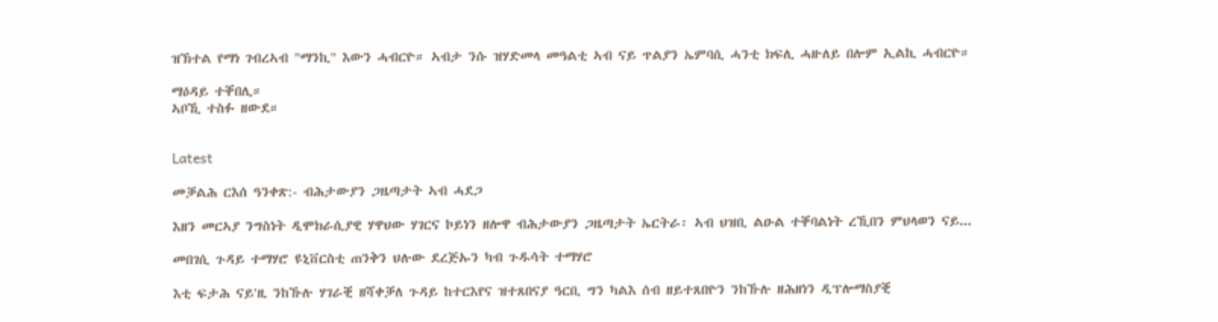ዝኽተል የማነ ገብረኣብ "ማንኪ" እውን ሓብርዮ። ኣብታ ንሱ ዝሃድመላ መዓልቲ ኣብ ናይ ጥልያን ኤምባሲ ሓንቲ ክፍሊ ሓዙለይ በሎም ኢልኪ ሓብርዮ።

ማዕዳይ ተቐበሊ።
ኣቦኺ ተስፉ ዘውደ።


Latest

መቓልሕ ርእሰ ዓንቀጽ:- ብሕታውያን ጋዜጣታት ኣብ ሓደጋ

እዘን መርኣያ ንግስነት ዲሞክራሲያዊ ሃዋህው ሃገርና ኮይነን ዘሎዋ ብሕታውያን ጋዜጣታት ኤርትራ፡ ኣብ ህዝቢ ልዑል ተቐባልነት ረኺበን ምህላወን ናይ...

መበገሲ ጉዳይ ተማሃሮ ዩኒቨርስቲ ጠንቅን ህሉው ደረጅኡን ካብ ጉዱሳት ተማሃሮ

እቲ ፍታሕ ናይ'ዚ ንከኹሉ ሃገራቒ ዘሻቀቓለ ጉዳይ ከተርእየና ዝተጸበናያ ዓርቢ ግን ካልእ ሰብ ዘይተጸበዮን ንከኹሉ ዘሕዘነን ዲፕሎማስያቒ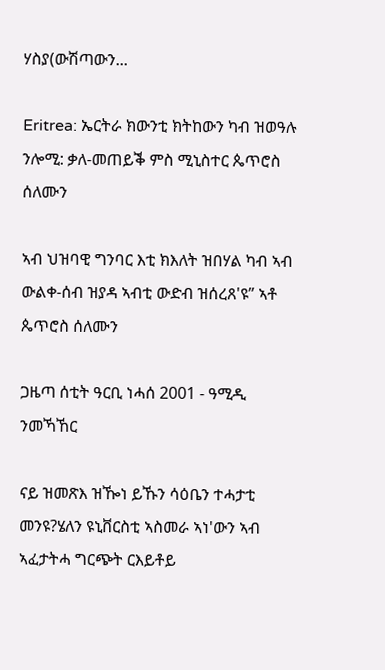ሃስያ(ውሽጣውን...

Eritrea: ኤርትራ ክውንቲ ክትከውን ካብ ዝወዓሉ ንሎሚ: ቃለ-መጠይቕ ምስ ሚኒስተር ጴጥሮስ ሰለሙን

ኣብ ህዝባዊ ግንባር እቲ ክእለት ዝበሃል ካብ ኣብ ውልቀ-ሰብ ዝያዳ ኣብቲ ውድብ ዝሰረጸ'ዩ” ኣቶ ጴጥሮስ ሰለሙን

ጋዜጣ ሰቲት ዓርቢ ነሓሰ 2001 - ዓሚዲ ንመኻኸር

ናይ ዝመጽእ ዝዀነ ይኹን ሳዕቤን ተሓታቲ መንዩ?ሄለን ዩኒቨርስቲ ኣስመራ ኣነ'ውን ኣብ ኣፈታትሓ ግርጭት ርእይቶይ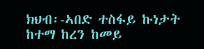ክህብ፡-ኣበድ ተስፋይ ኩነታት ከተማ ከረን ከመይ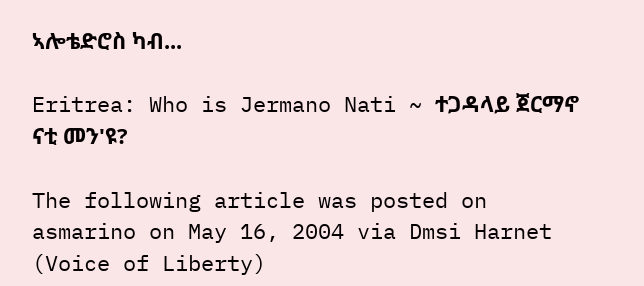ኣሎቴድሮስ ካብ...

Eritrea: Who is Jermano Nati ~ ተጋዳላይ ጀርማኖ ናቲ መን'ዩ?

The following article was posted on asmarino on May 16, 2004 via Dmsi Harnet (Voice of Liberty)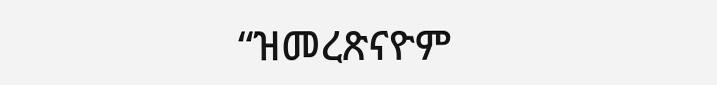“ዝመረጽናዮም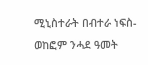ሚኒስተራት በብተራ ነፍስ-ወከፎም ንሓደ ዓመት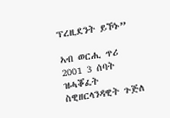ፕረዚደንት ይኾኑ”

ኣብ ወርሒ ጥሪ 2001 3 ሰባት ዝሓቖፈት ስዊዘርላንዳዊት ጉጅለ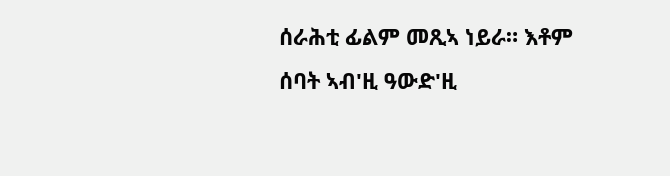ሰራሕቲ ፊልም መጺኣ ነይራ። እቶም ሰባት ኣብ'ዚ ዓውድ'ዚ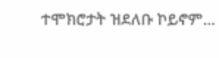ተሞክሮታት ዝደለቡ ኮይኖም...